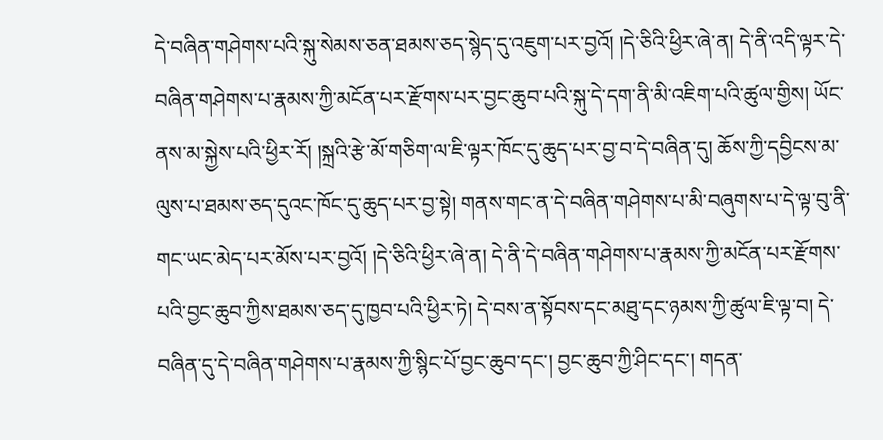དེ་བཞིན་གཤེགས་པའི་སྐུ་སེམས་ཅན་ཐམས་ཅད་སྙེད་དུ་འཇུག་པར་བྱའོ། །དེ་ཅིའི་ཕྱིར་ཞེ་ན། དེ་ནི་འདི་ལྟར་དེ་བཞིན་གཤེགས་པ་རྣམས་ཀྱི་མངོན་པར་རྫོགས་པར་བྱང་ཆུབ་པའི་སྐུ་དེ་དག་ནི་མི་འཇིག་པའི་ཚུལ་གྱིས། ཡོང་ནས་མ་སྐྱེས་པའི་ཕྱིར་རོ། །སྐྲའི་རྩེ་མོ་གཅིག་ལ་ཇི་ལྟར་ཁོང་དུ་ཆུད་པར་བྱ་བ་དེ་བཞིན་དུ། ཆོས་ཀྱི་དབྱིངས་མ་ལུས་པ་ཐམས་ཅད་དུའང་ཁོང་དུ་ཆུད་པར་བྱ་སྟེ། གནས་གང་ན་དེ་བཞིན་གཤེགས་པ་མི་བཞུགས་པ་དེ་ལྟ་བུ་ནི་གང་ཡང་མེད་པར་མོས་པར་བྱའོ། །དེ་ཅིའི་ཕྱིར་ཞེ་ན། དེ་ནི་དེ་བཞིན་གཤེགས་པ་རྣམས་ཀྱི་མངོན་པར་རྫོགས་པའི་བྱང་ཆུབ་ཀྱིས་ཐམས་ཅད་དུ་ཁྱབ་པའི་ཕྱིར་ཏེ། དེ་བས་ན་སྟོབས་དང་མཐུ་དང་ཉམས་ཀྱི་ཚུལ་ཇི་ལྟ་བ། དེ་བཞིན་དུ་དེ་བཞིན་གཤེགས་པ་རྣམས་ཀྱི་སྙིང་པོ་བྱང་ཆུབ་དང་། བྱང་ཆུབ་ཀྱི་ཤིང་དང་། གདན་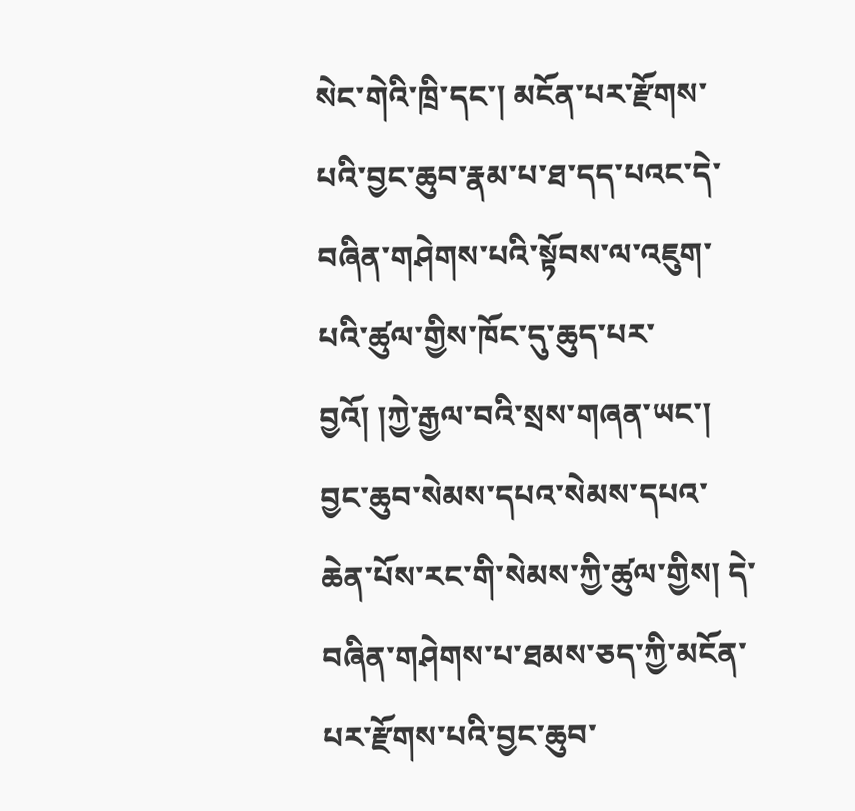སེང་གེའི་ཁྲི་དང་། མངོན་པར་རྫོགས་པའི་བྱང་ཆུབ་རྣམ་པ་ཐ་དད་པའང་དེ་བཞིན་གཤེགས་པའི་སྟོབས་ལ་འཇུག་པའི་ཚུལ་གྱིས་ཁོང་དུ་ཆུད་པར་བྱའོ། །ཀྱེ་རྒྱལ་བའི་སྲས་གཞན་ཡང་། བྱང་ཆུབ་སེམས་དཔའ་སེམས་དཔའ་ཆེན་པོས་རང་གི་སེམས་ཀྱི་ཚུལ་གྱིས། དེ་བཞིན་གཤེགས་པ་ཐམས་ཅད་ཀྱི་མངོན་པར་རྫོགས་པའི་བྱང་ཆུབ་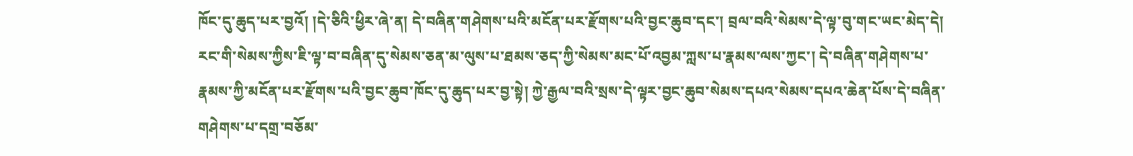ཁོང་དུ་ཆུད་པར་བྱའོ། །དེ་ཅིའི་ཕྱིར་ཞེ་ན། དེ་བཞིན་གཤེགས་པའི་མངོན་པར་རྫོགས་པའི་བྱང་ཆུབ་དང་། བྲལ་བའི་སེམས་དེ་ལྟ་བུ་གང་ཡང་མེད་དེ། རང་གི་སེམས་ཀྱིས་ཇི་ལྟ་བ་བཞིན་དུ་སེམས་ཅན་མ་ལུས་པ་ཐམས་ཅད་ཀྱི་སེམས་མང་པོ་འབྱམ་ཀླས་པ་རྣམས་ལས་ཀྱང་། དེ་བཞིན་གཤེགས་པ་རྣམས་ཀྱི་མངོན་པར་རྫོགས་པའི་བྱང་ཆུབ་ཁོང་དུ་ཆུད་པར་བྱ་སྟེ། ཀྱེ་རྒྱལ་བའི་སྲས་དེ་ལྟར་བྱང་ཆུབ་སེམས་དཔའ་སེམས་དཔའ་ཆེན་པོས་དེ་བཞིན་གཤེགས་པ་དགྲ་བཅོམ་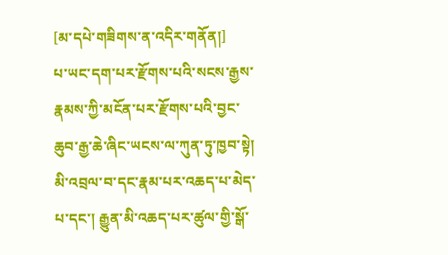[མ་དཔེ་གཟིགས་ན་འདིར་གནོན།]
པ་ཡང་དག་པར་རྫོགས་པའི་སངས་རྒྱས་རྣམས་ཀྱི་མངོན་པར་རྫོགས་པའི་བྱང་ཆུབ་རྒྱ་ཆེ་ཞིང་ཡངས་ལ་ཀུན་ཏུ་ཁྱབ་སྟེ། མི་འབྲལ་བ་དང་རྣམ་པར་འཆད་པ་མེད་པ་དང་། རྒྱུན་མི་འཆད་པར་ཚུལ་གྱི་སྒོ་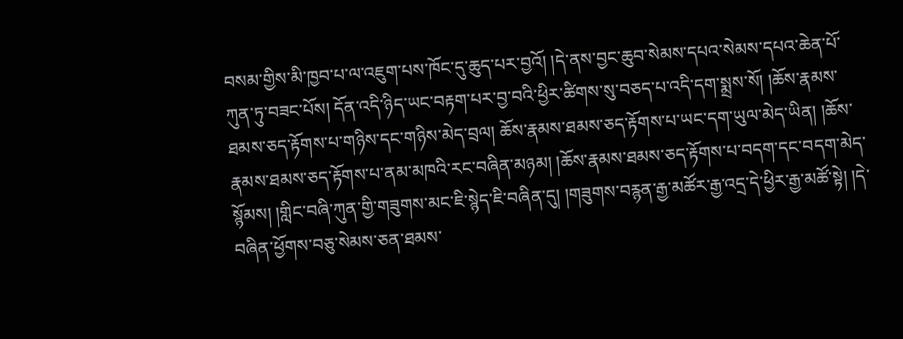བསམ་གྱིས་མི་ཁྱབ་པ་ལ་འཇུག་པས་ཁོང་དུ་ཆུད་པར་བྱའོ། །དེ་ནས་བྱང་ཆུབ་སེམས་དཔའ་སེམས་དཔའ་ཆེན་པོ་ཀུན་ཏུ་བཟང་པོས། དོན་འདི་ཉིད་ཡང་བརྟག་པར་བྱ་བའི་ཕྱིར་ཚིགས་སུ་བཅད་པ་འདི་དག་སྨྲས་སོ། །ཆོས་རྣམས་ཐམས་ཅད་རྟོགས་པ་གཉིས་དང་གཉིས་མེད་བྲལ། ཆོས་རྣམས་ཐམས་ཅད་རྟོགས་པ་ཡང་དག་ཡུལ་མེད་ཡིན། །ཆོས་རྣམས་ཐམས་ཅད་རྟོགས་པ་ནམ་མཁའི་རང་བཞིན་མཉམ། །ཆོས་རྣམས་ཐམས་ཅད་རྟོགས་པ་བདག་དང་བདག་མེད་སྙོམས། །གླིང་བཞི་ཀུན་གྱི་གཟུགས་མང་ཇི་སྙེད་ཇི་བཞིན་དུ། །གཟུགས་བརྙན་རྒྱ་མཚོར་རྒྱ་འདྲ་དེ་ཕྱིར་རྒྱ་མཚོ་སྟེ། །དེ་བཞིན་ཕྱོགས་བཅུ་སེམས་ཅན་ཐམས་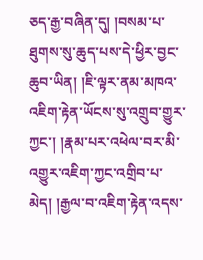ཅད་རྒྱ་བཞིན་དུ། །བསམ་པ་ཐུགས་སུ་ཆུད་པས་དེ་ཕྱིར་བྱང་ཆུབ་ཡིན། །ཇི་ལྟར་ནམ་མཁའ་འཇིག་རྟེན་ཡོངས་སུ་འགྲུབ་གྱུར་ཀྱང་། །རྣམ་པར་འཕེལ་བར་མི་འགྱུར་འཇིག་ཀྱང་འགྲིབ་པ་མེད། །རྒྱལ་བ་འཇིག་རྟེན་འདས་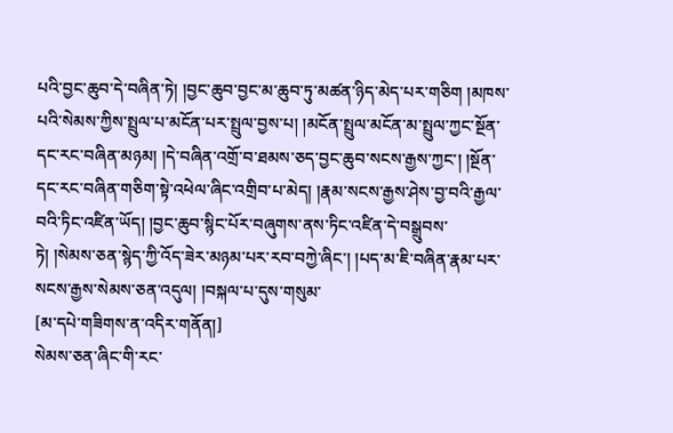པའི་བྱང་ཆུབ་དེ་བཞིན་ཏེ། །བྱང་ཆུབ་བྱང་མ་ཆུབ་ཏུ་མཚན་ཉིད་མེད་པར་གཅིག །མཁས་པའི་སེམས་ཀྱིས་སྤྲུལ་པ་མངོན་པར་སྤྲུལ་བྱས་པ། །མངོན་སྤྲུལ་མངོན་མ་སྤྲུལ་ཀྱང་སྔོན་དང་རང་བཞིན་མཉམ། །དེ་བཞིན་འགྲོ་བ་ཐམས་ཅད་བྱང་ཆུབ་སངས་རྒྱས་ཀྱང་། །སྔོན་དང་རང་བཞིན་གཅིག་སྟེ་འཕེལ་ཞིང་འགྲིབ་པ་མེད། །རྣམ་སངས་རྒྱས་ཤེས་བྱ་བའི་རྒྱལ་བའི་ཏིང་འཛིན་ཡོད། །བྱང་ཆུབ་སྙིང་པོར་བཞུགས་ནས་ཏིང་འཛིན་དེ་བསྒྲུབས་ཏེ། །སེམས་ཅན་སྙེད་ཀྱི་འོད་ཟེར་མཉམ་པར་རབ་བཀྱེ་ཞིང་། །པད་མ་ཇི་བཞིན་རྣམ་པར་སངས་རྒྱས་སེམས་ཅན་འདུལ། །བསྐལ་པ་དུས་གསུམ་
[མ་དཔེ་གཟིགས་ན་འདིར་གནོན།]
སེམས་ཅན་ཞིང་གི་རང་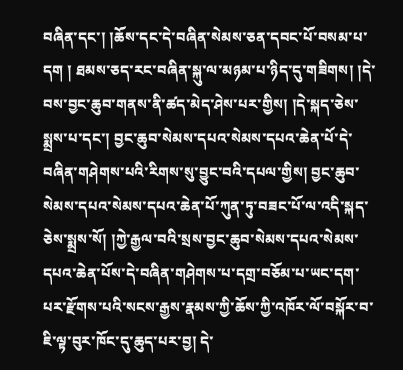བཞིན་དང་། །ཆོས་དང་དེ་བཞིན་སེམས་ཅན་དབང་པོ་བསམ་པ་དག ། ཐམས་ཅད་རང་བཞིན་སྐུ་ལ་མཉམ་པ་ཉིད་དུ་གཟིགས། །དེ་བས་བྱང་ཆུབ་གནས་ནི་ཚད་མེད་ཤེས་པར་གྱིས། །དེ་སྐད་ཅེས་སྨྲས་པ་དང་། བྱང་ཆུབ་སེམས་དཔའ་སེམས་དཔའ་ཆེན་པོ་དེ་བཞིན་གཤེགས་པའི་རིགས་སུ་བྱུང་བའི་དཔལ་གྱིས། བྱང་ཆུབ་སེམས་དཔའ་སེམས་དཔའ་ཆེན་པོ་ཀུན་ཏུ་བཟང་པོ་ལ་འདི་སྐད་ཅེས་སྨྲས་སོ། །ཀྱེ་རྒྱལ་བའི་སྲས་བྱང་ཆུབ་སེམས་དཔའ་སེམས་དཔའ་ཆེན་པོས་དེ་བཞིན་གཤེགས་པ་དགྲ་བཅོམ་པ་ཡང་དག་པར་རྫོགས་པའི་སངས་རྒྱས་རྣམས་ཀྱི་ཆོས་ཀྱི་འཁོར་ལོ་བསྐོར་བ་ཇི་ལྟ་བུར་ཁོང་དུ་ཆུད་པར་བྱ། དེ་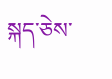སྐད་ཅེས་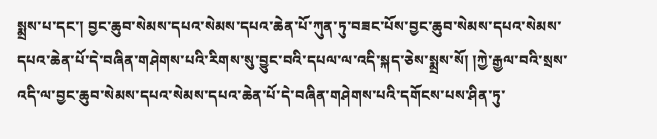སྨྲས་པ་དང་། བྱང་ཆུབ་སེམས་དཔའ་སེམས་དཔའ་ཆེན་པོ་ཀུན་ཏུ་བཟང་པོས་བྱང་ཆུབ་སེམས་དཔའ་སེམས་དཔའ་ཆེན་པོ་དེ་བཞིན་གཤེགས་པའི་རིགས་སུ་བྱུང་བའི་དཔལ་ལ་འདི་སྐད་ཅེས་སྨྲས་སོ། །ཀྱེ་རྒྱལ་བའི་སྲས་འདི་ལ་བྱང་ཆུབ་སེམས་དཔའ་སེམས་དཔའ་ཆེན་པོ་དེ་བཞིན་གཤེགས་པའི་དགོངས་པས་ཤིན་ཏུ་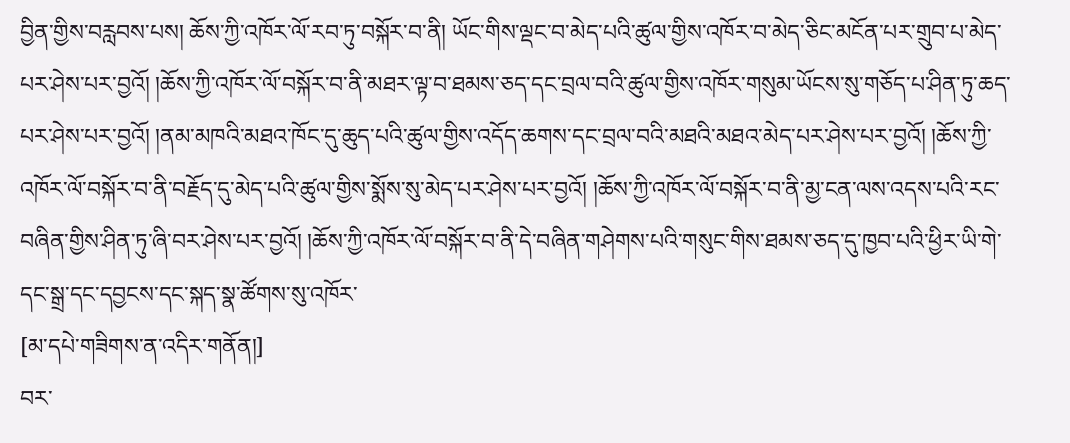བྱིན་གྱིས་བརླབས་པས། ཆོས་ཀྱི་འཁོར་ལོ་རབ་ཏུ་བསྐོར་བ་ནི། ཡོང་གིས་ལྡང་བ་མེད་པའི་ཚུལ་གྱིས་འཁོར་བ་མེད་ཅིང་མངོན་པར་གྲུབ་པ་མེད་པར་ཤེས་པར་བྱའོ། །ཆོས་ཀྱི་འཁོར་ལོ་བསྐོར་བ་ནི་མཐར་ལྟ་བ་ཐམས་ཅད་དང་བྲལ་བའི་ཚུལ་གྱིས་འཁོར་གསུམ་ཡོངས་སུ་གཅོད་པ་ཤིན་ཏུ་ཆད་པར་ཤེས་པར་བྱའོ། །ནམ་མཁའི་མཐའ་ཁོང་དུ་ཆུད་པའི་ཚུལ་གྱིས་འདོད་ཆགས་དང་བྲལ་བའི་མཐའི་མཐའ་མེད་པར་ཤེས་པར་བྱའོ། །ཆོས་ཀྱི་འཁོར་ལོ་བསྐོར་བ་ནི་བརྗོད་དུ་མེད་པའི་ཚུལ་གྱིས་སྨོས་སུ་མེད་པར་ཤེས་པར་བྱའོ། །ཆོས་ཀྱི་འཁོར་ལོ་བསྐོར་བ་ནི་མྱ་ངན་ལས་འདས་པའི་རང་བཞིན་གྱིས་ཤིན་ཏུ་ཞི་བར་ཤེས་པར་བྱའོ། །ཆོས་ཀྱི་འཁོར་ལོ་བསྐོར་བ་ནི་དེ་བཞིན་གཤེགས་པའི་གསུང་གིས་ཐམས་ཅད་དུ་ཁྱབ་པའི་ཕྱིར་ཡི་གེ་དང་སྒྲ་དང་དབྱངས་དང་སྐད་སྣ་ཚོགས་སུ་འཁོར་
[མ་དཔེ་གཟིགས་ན་འདིར་གནོན།]
བར་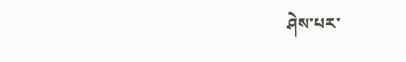ཤེས་པར་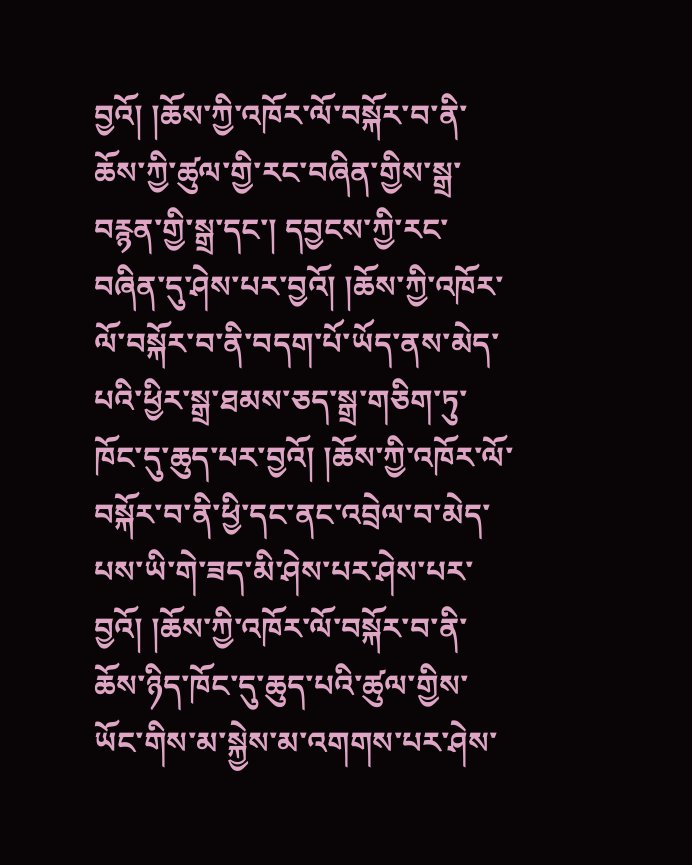བྱའོ། །ཆོས་ཀྱི་འཁོར་ལོ་བསྐོར་བ་ནི་ཆོས་ཀྱི་ཚུལ་གྱི་རང་བཞིན་གྱིས་སྒྲ་བརྙན་གྱི་སྒྲ་དང་། དབྱངས་ཀྱི་རང་བཞིན་དུ་ཤེས་པར་བྱའོ། །ཆོས་ཀྱི་འཁོར་ལོ་བསྐོར་བ་ནི་བདག་པོ་ཡོད་ནས་མེད་པའི་ཕྱིར་སྒྲ་ཐམས་ཅད་སྒྲ་གཅིག་ཏུ་ཁོང་དུ་ཆུད་པར་བྱའོ། །ཆོས་ཀྱི་འཁོར་ལོ་བསྐོར་བ་ནི་ཕྱི་དང་ནང་འབྲེལ་བ་མེད་པས་ཡི་གེ་ཟད་མི་ཤེས་པར་ཤེས་པར་བྱའོ། །ཆོས་ཀྱི་འཁོར་ལོ་བསྐོར་བ་ནི་ཆོས་ཉིད་ཁོང་དུ་ཆུད་པའི་ཚུལ་གྱིས་ཡོང་གིས་མ་སྐྱེས་མ་འགགས་པར་ཤེས་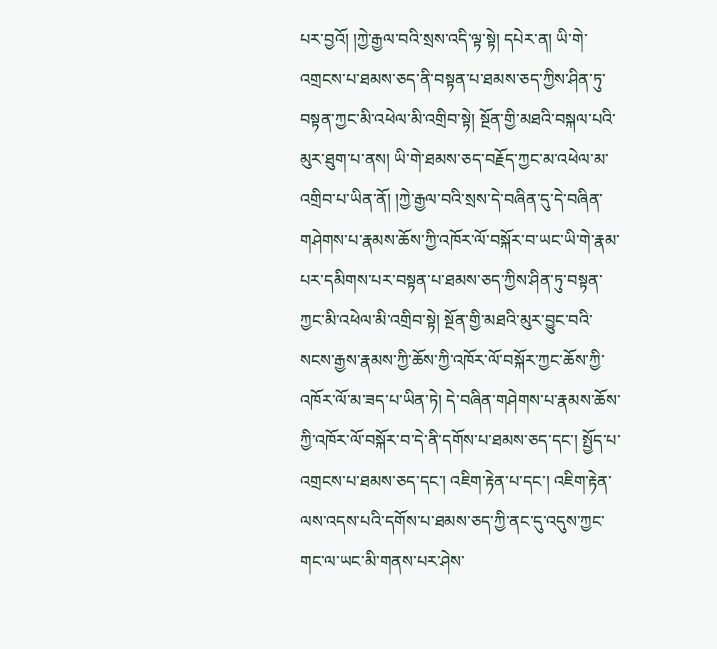པར་བྱའོ། །ཀྱེ་རྒྱལ་བའི་སྲས་འདི་ལྟ་སྟེ། དཔེར་ན། ཡི་གེ་འགྲངས་པ་ཐམས་ཅད་ནི་བསྟན་པ་ཐམས་ཅད་ཀྱིས་ཤིན་ཏུ་བསྟན་ཀྱང་མི་འཕེལ་མི་འགྲིབ་སྟེ། སྔོན་གྱི་མཐའི་བསྐལ་པའི་མུར་ཐུག་པ་ནས། ཡི་གེ་ཐམས་ཅད་བརྗོད་ཀྱང་མ་འཕེལ་མ་འགྲིབ་པ་ཡིན་ནོ། །ཀྱེ་རྒྱལ་བའི་སྲས་དེ་བཞིན་དུ་དེ་བཞིན་གཤེགས་པ་རྣམས་ཆོས་ཀྱི་འཁོར་ལོ་བསྐོར་བ་ཡང་ཡི་གེ་རྣམ་པར་དམིགས་པར་བསྟན་པ་ཐམས་ཅད་ཀྱིས་ཤིན་ཏུ་བསྟན་ཀྱང་མི་འཕེལ་མི་འགྲིབ་སྟེ། སྔོན་གྱི་མཐའི་མུར་བྱུང་བའི་སངས་རྒྱས་རྣམས་ཀྱི་ཆོས་ཀྱི་འཁོར་ལོ་བསྐོར་ཀྱང་ཆོས་ཀྱི་འཁོར་ལོ་མ་ཟད་པ་ཡིན་ཏེ། དེ་བཞིན་གཤེགས་པ་རྣམས་ཆོས་ཀྱི་འཁོར་ལོ་བསྐོར་བ་དེ་ནི་དགོས་པ་ཐམས་ཅད་དང་། སྤྱོད་པ་འགྲངས་པ་ཐམས་ཅད་དང་། འཇིག་རྟེན་པ་དང་། འཇིག་རྟེན་ལས་འདས་པའི་དགོས་པ་ཐམས་ཅད་ཀྱི་ནང་དུ་འདུས་ཀྱང་གང་ལ་ཡང་མི་གནས་པར་ཤེས་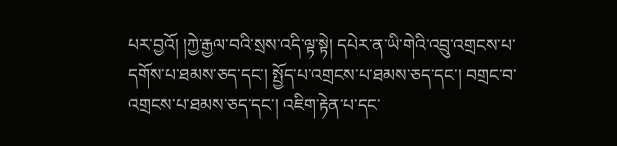པར་བྱའོ། །ཀྱེ་རྒྱལ་བའི་སྲས་འདི་ལྟ་སྟེ། དཔེར་ན་ཡི་གེའི་འབྲུ་འགྲངས་པ་དགོས་པ་ཐམས་ཅད་དང་། སྤྱོད་པ་འགྲངས་པ་ཐམས་ཅད་དང་། བགྲང་བ་འགྲངས་པ་ཐམས་ཅད་དང་། འཇིག་རྟེན་པ་དང་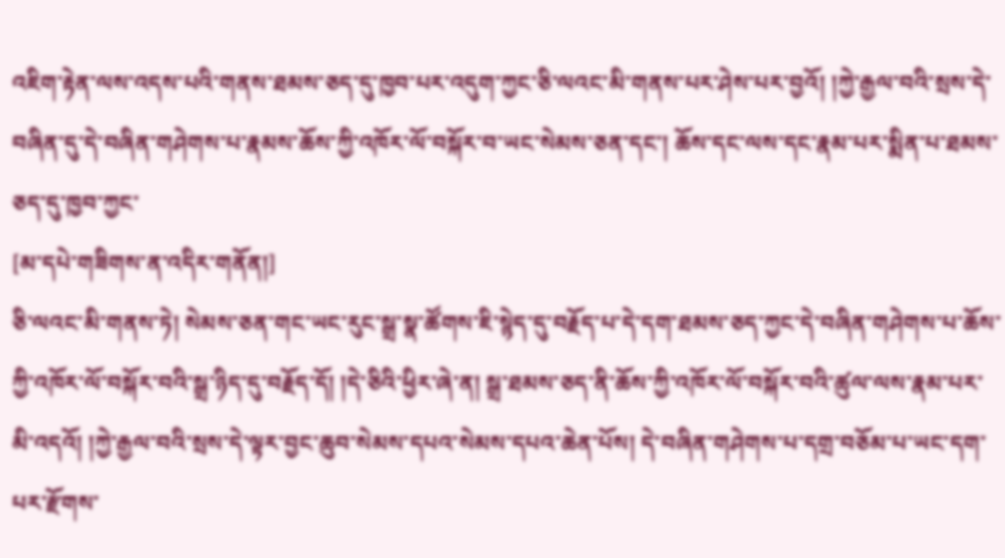འཇིག་རྟེན་ལས་འདས་པའི་གནས་ཐམས་ཅད་དུ་ཁྱབ་པར་འདུག་ཀྱང་ཅི་ལའང་མི་གནས་པར་ཤེས་པར་བྱའོ། །ཀྱེ་རྒྱལ་བའི་སྲས་དེ་བཞིན་དུ་དེ་བཞིན་གཤེགས་པ་རྣམས་ཆོས་ཀྱི་འཁོར་ལོ་བསྐོར་བ་ཡང་སེམས་ཅན་དང་། ཆོས་དང་ལས་དང་རྣམ་པར་སྨིན་པ་ཐམས་ཅད་དུ་ཁྱབ་ཀྱང་
[མ་དཔེ་གཟིགས་ན་འདིར་གནོན།]
ཅི་ལའང་མི་གནས་ཏེ། སེམས་ཅན་གང་ཡང་རུང་སྒྲ་སྣ་ཚོགས་ཇི་སྙེད་དུ་བརྗོད་པ་དེ་དག་ཐམས་ཅད་ཀྱང་དེ་བཞིན་གཤེགས་པ་ཆོས་ཀྱི་འཁོར་ལོ་བསྐོར་བའི་སྒྲ་ཉིད་དུ་བརྗོད་དོ། །དེ་ཅིའི་ཕྱིར་ཞེ་ན། སྒྲ་ཐམས་ཅད་ནི་ཆོས་ཀྱི་འཁོར་ལོ་བསྐོར་བའི་ཚུལ་ལས་རྣམ་པར་མི་འདའོ། །ཀྱེ་རྒྱལ་བའི་སྲས་དེ་ལྟར་བྱང་ཆུབ་སེམས་དཔའ་སེམས་དཔའ་ཆེན་པོས། དེ་བཞིན་གཤེགས་པ་དགྲ་བཅོམ་པ་ཡང་དག་པར་རྫོགས་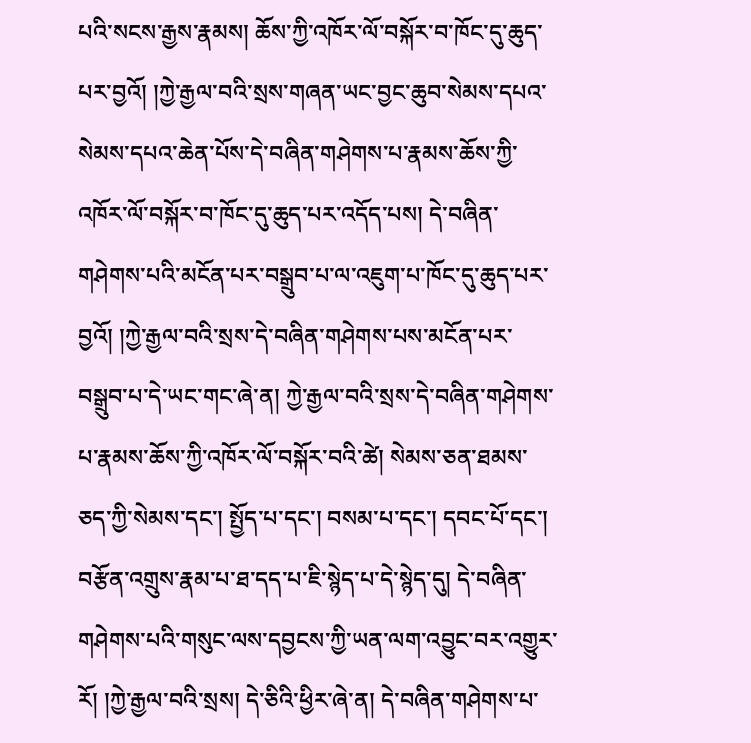པའི་སངས་རྒྱས་རྣམས། ཆོས་ཀྱི་འཁོར་ལོ་བསྐོར་བ་ཁོང་དུ་ཆུད་པར་བྱའོ། །ཀྱེ་རྒྱལ་བའི་སྲས་གཞན་ཡང་བྱང་ཆུབ་སེམས་དཔའ་སེམས་དཔའ་ཆེན་པོས་དེ་བཞིན་གཤེགས་པ་རྣམས་ཆོས་ཀྱི་འཁོར་ལོ་བསྐོར་བ་ཁོང་དུ་ཆུད་པར་འདོད་པས། དེ་བཞིན་གཤེགས་པའི་མངོན་པར་བསྒྲུབ་པ་ལ་འཇུག་པ་ཁོང་དུ་ཆུད་པར་བྱའོ། །ཀྱེ་རྒྱལ་བའི་སྲས་དེ་བཞིན་གཤེགས་པས་མངོན་པར་བསྒྲུབ་པ་དེ་ཡང་གང་ཞེ་ན། ཀྱེ་རྒྱལ་བའི་སྲས་དེ་བཞིན་གཤེགས་པ་རྣམས་ཆོས་ཀྱི་འཁོར་ལོ་བསྐོར་བའི་ཚེ། སེམས་ཅན་ཐམས་ཅད་ཀྱི་སེམས་དང་། སྤྱོད་པ་དང་། བསམ་པ་དང་། དབང་པོ་དང་། བརྩོན་འགྲུས་རྣམ་པ་ཐ་དད་པ་ཇི་སྙེད་པ་དེ་སྙེད་དུ། དེ་བཞིན་གཤེགས་པའི་གསུང་ལས་དབྱངས་ཀྱི་ཡན་ལག་འབྱུང་བར་འགྱུར་རོ། །ཀྱེ་རྒྱལ་བའི་སྲས། དེ་ཅིའི་ཕྱིར་ཞེ་ན། དེ་བཞིན་གཤེགས་པ་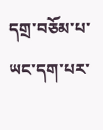དགྲ་བཅོམ་པ་ཡང་དག་པར་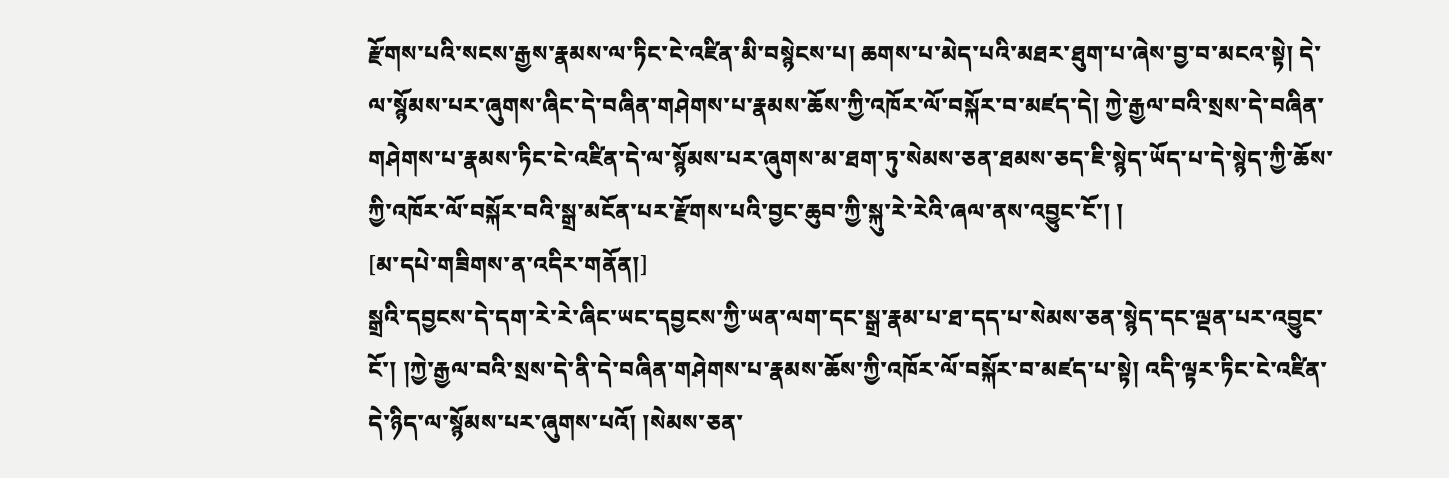རྫོགས་པའི་སངས་རྒྱས་རྣམས་ལ་ཏིང་ངེ་འཛིན་མི་བསྙེངས་པ། ཆགས་པ་མེད་པའི་མཐར་ཐུག་པ་ཞེས་བྱ་བ་མངའ་སྟེ། དེ་ལ་སྙོམས་པར་ཞུགས་ཞིང་དེ་བཞིན་གཤེགས་པ་རྣམས་ཆོས་ཀྱི་འཁོར་ལོ་བསྐོར་བ་མཛད་དེ། ཀྱེ་རྒྱལ་བའི་སྲས་དེ་བཞིན་གཤེགས་པ་རྣམས་ཏིང་ངེ་འཛིན་དེ་ལ་སྙོམས་པར་ཞུགས་མ་ཐག་ཏུ་སེམས་ཅན་ཐམས་ཅད་ཇི་སྙེད་ཡོད་པ་དེ་སྙེད་ཀྱི་ཆོས་ཀྱི་འཁོར་ལོ་བསྐོར་བའི་སྒྲ་མངོན་པར་རྫོགས་པའི་བྱང་ཆུབ་ཀྱི་སྐུ་རེ་རེའི་ཞལ་ནས་འབྱུང་ངོ་། །
[མ་དཔེ་གཟིགས་ན་འདིར་གནོན།]
སྒྲའི་དབྱངས་དེ་དག་རེ་རེ་ཞིང་ཡང་དབྱངས་ཀྱི་ཡན་ལག་དང་སྒྲ་རྣམ་པ་ཐ་དད་པ་སེམས་ཅན་སྙེད་དང་ལྡན་པར་འབྱུང་ངོ་། །ཀྱེ་རྒྱལ་བའི་སྲས་དེ་ནི་དེ་བཞིན་གཤེགས་པ་རྣམས་ཆོས་ཀྱི་འཁོར་ལོ་བསྐོར་བ་མཛད་པ་སྟེ། འདི་ལྟར་ཏིང་ངེ་འཛིན་དེ་ཉིད་ལ་སྙོམས་པར་ཞུགས་པའོ། །སེམས་ཅན་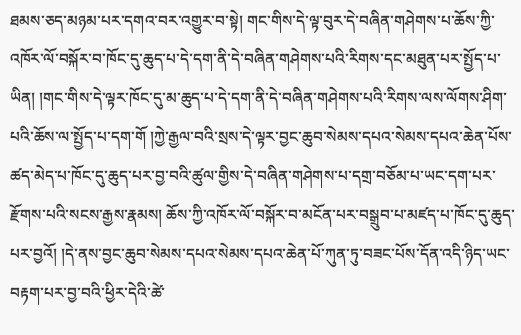ཐམས་ཅད་མཉམ་པར་དགའ་བར་འགྱུར་བ་སྟེ། གང་གིས་དེ་ལྟ་བུར་དེ་བཞིན་གཤེགས་པ་ཆོས་ཀྱི་འཁོར་ལོ་བསྐོར་བ་ཁོང་དུ་ཆུད་པ་དེ་དག་ནི་དེ་བཞིན་གཤེགས་པའི་རིགས་དང་མཐུན་པར་སྤྱོད་པ་ཡིན། །གང་གིས་དེ་ལྟར་ཁོང་དུ་མ་ཆུད་པ་དེ་དག་ནི་དེ་བཞིན་གཤེགས་པའི་རིགས་ལས་ལོགས་ཤིག་པའི་ཆོས་ལ་སྤྱོད་པ་དག་གོ །ཀྱེ་རྒྱལ་བའི་སྲས་དེ་ལྟར་བྱང་ཆུབ་སེམས་དཔའ་སེམས་དཔའ་ཆེན་པོས་ཚད་མེད་པ་ཁོང་དུ་ཆུད་པར་བྱ་བའི་ཚུལ་གྱིས་དེ་བཞིན་གཤེགས་པ་དགྲ་བཅོམ་པ་ཡང་དག་པར་རྫོགས་པའི་སངས་རྒྱས་རྣམས། ཆོས་ཀྱི་འཁོར་ལོ་བསྐོར་བ་མངོན་པར་བསྒྲུབ་པ་མཛད་པ་ཁོང་དུ་ཆུད་པར་བྱའོ། །དེ་ནས་བྱང་ཆུབ་སེམས་དཔའ་སེམས་དཔའ་ཆེན་པོ་ཀུན་ཏུ་བཟང་པོས་དོན་འདི་ཉིད་ཡང་བརྟག་པར་བྱ་བའི་ཕྱིར་དེའི་ཚེ་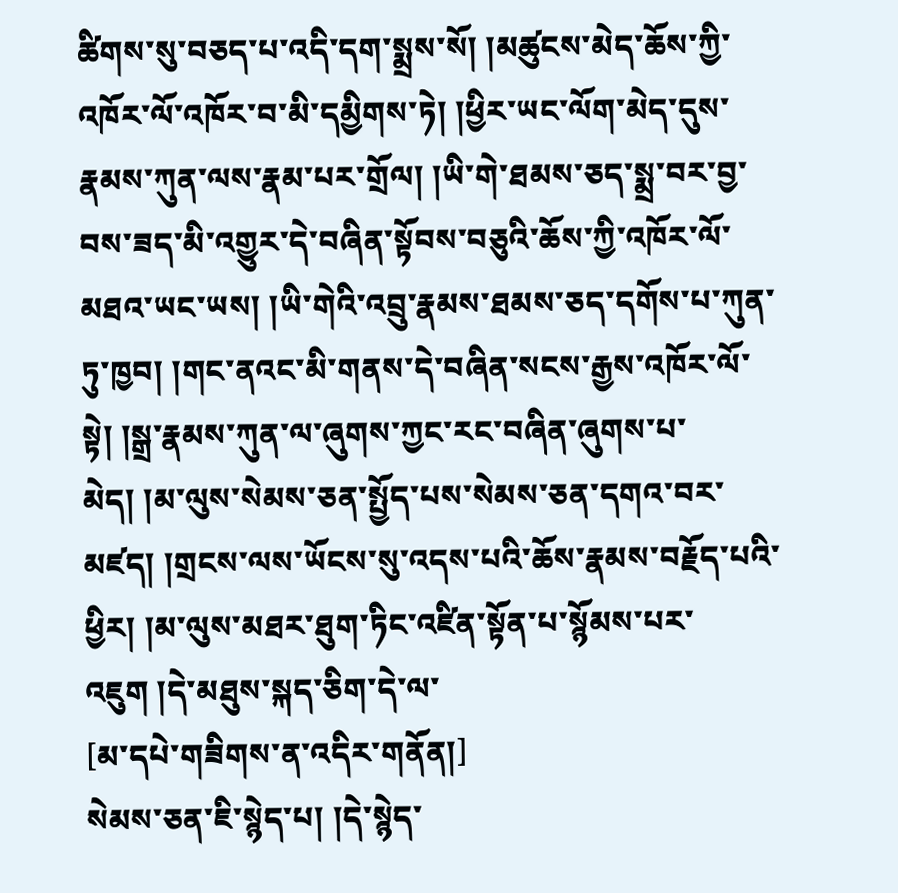ཚིགས་སུ་བཅད་པ་འདི་དག་སྨྲས་སོ། །མཚུངས་མེད་ཆོས་ཀྱི་འཁོར་ལོ་འཁོར་བ་མི་དམྱིགས་ཏེ། །ཕྱིར་ཡང་ལོག་མེད་དུས་རྣམས་ཀུན་ལས་རྣམ་པར་གྲོལ། །ཡི་གེ་ཐམས་ཅད་སྨྲ་བར་བྱ་བས་ཟད་མི་འགྱུར་དེ་བཞིན་སྟོབས་བཅུའི་ཆོས་ཀྱི་འཁོར་ལོ་མཐའ་ཡང་ཡས། །ཡི་གེའི་འབྲུ་རྣམས་ཐམས་ཅད་དགོས་པ་ཀུན་ཏུ་ཁྱབ། །གང་ནའང་མི་གནས་དེ་བཞིན་སངས་རྒྱས་འཁོར་ལོ་སྟེ། །སྒྲ་རྣམས་ཀུན་ལ་ཞུགས་ཀྱང་རང་བཞིན་ཞུགས་པ་མེད། །མ་ལུས་སེམས་ཅན་སྤྱོད་པས་སེམས་ཅན་དགའ་བར་མཛད། །གྲངས་ལས་ཡོངས་སུ་འདས་པའི་ཆོས་རྣམས་བརྗོད་པའི་ཕྱིར། །མ་ལུས་མཐར་ཐུག་ཏིང་འཛིན་སྟོན་པ་སྙོམས་པར་འཇུག །དེ་མཐུས་སྐད་ཅིག་དེ་ལ་
[མ་དཔེ་གཟིགས་ན་འདིར་གནོན།]
སེམས་ཅན་ཇི་སྙེད་པ། །དེ་སྙེད་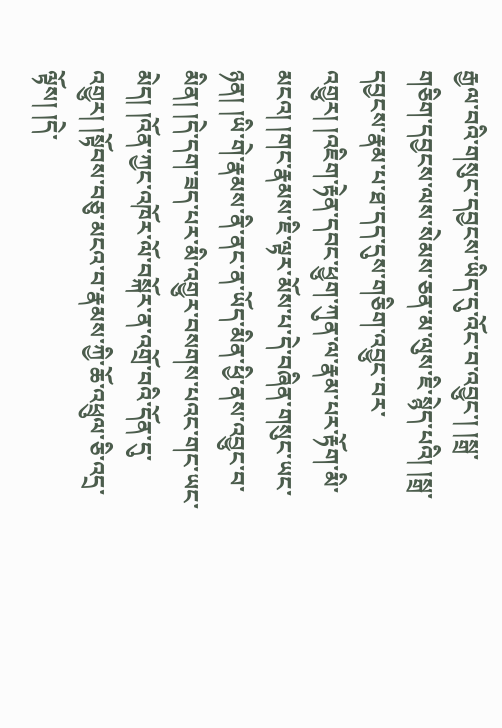རྒྱལ་བའི་གསུང་དབྱངས་ཡིད་དུ་འོང་བ་འབྱུང་། །སྒྲ་གཅིག་དབྱངས་ལས་སེམས་ཅན་མ་ལུས་ཇི་སྙེད་པའི། །སྒྲ་དབྱངས་རྣམ་པ་ཐ་དད་དུས་གཅིག་འབྱུང་བར་འགྱུར། །འཇིག་རྟེན་དབང་ཕྱུག་ཀུན་ལ་རྣམ་པར་རྟོག་མི་མངའ། །གང་རྣམས་ཇི་ལྟར་མོས་པ་དེ་བཞིན་གསུང་ཡང་ཉན། །ཡི་གེ་རྣམས་ནི་ནང་ན་ཡོད་མིན་ཕྱི་ནས་འབྱུང་བ་མིན། །དེ་དག་ཟད་པར་མི་འགྱུར་བསགས་པའང་གང་ཡང་མེད། །འོན་ཀྱང་འཁོར་ལོ་བསྐོར་ན་འགྲོ་བའི་དོན་དུ་འགྱུར། །སྟོབས་བཅུ་མངའ་བ་རྣམས་ཀྱི་ཆོ་འཕྲུལ་ཅི་འདྲ་ལྟོས། །དེ་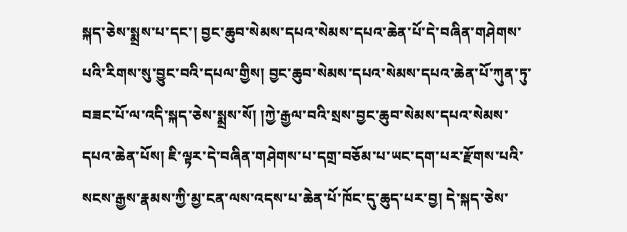སྐད་ཅེས་སྨྲས་པ་དང་། བྱང་ཆུབ་སེམས་དཔའ་སེམས་དཔའ་ཆེན་པོ་དེ་བཞིན་གཤེགས་པའི་རིགས་སུ་བྱུང་བའི་དཔལ་གྱིས། བྱང་ཆུབ་སེམས་དཔའ་སེམས་དཔའ་ཆེན་པོ་ཀུན་ཏུ་བཟང་པོ་ལ་འདི་སྐད་ཅེས་སྨྲས་སོ། །ཀྱེ་རྒྱལ་བའི་སྲས་བྱང་ཆུབ་སེམས་དཔའ་སེམས་དཔའ་ཆེན་པོས། ཇི་ལྟར་དེ་བཞིན་གཤེགས་པ་དགྲ་བཅོམ་པ་ཡང་དག་པར་རྫོགས་པའི་སངས་རྒྱས་རྣམས་ཀྱི་མྱ་ངན་ལས་འདས་པ་ཆེན་པོ་ཁོང་དུ་ཆུད་པར་བྱ། དེ་སྐད་ཅེས་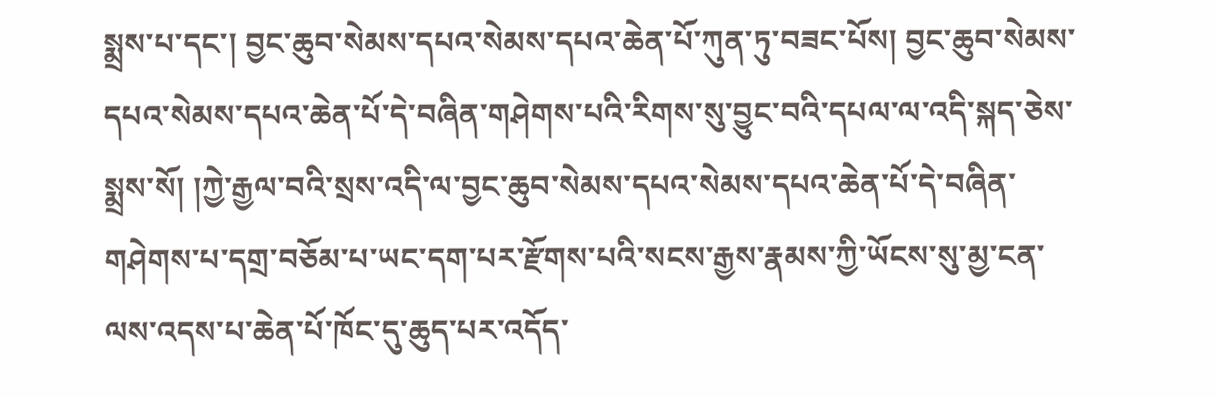སྨྲས་པ་དང་། བྱང་ཆུབ་སེམས་དཔའ་སེམས་དཔའ་ཆེན་པོ་ཀུན་ཏུ་བཟང་པོས། བྱང་ཆུབ་སེམས་དཔའ་སེམས་དཔའ་ཆེན་པོ་དེ་བཞིན་གཤེགས་པའི་རིགས་སུ་བྱུང་བའི་དཔལ་ལ་འདི་སྐད་ཅེས་སྨྲས་སོ། །ཀྱེ་རྒྱལ་བའི་སྲས་འདི་ལ་བྱང་ཆུབ་སེམས་དཔའ་སེམས་དཔའ་ཆེན་པོ་དེ་བཞིན་གཤེགས་པ་དགྲ་བཅོམ་པ་ཡང་དག་པར་རྫོགས་པའི་སངས་རྒྱས་རྣམས་ཀྱི་ཡོངས་སུ་མྱ་ངན་ལས་འདས་པ་ཆེན་པོ་ཁོང་དུ་ཆུད་པར་འདོད་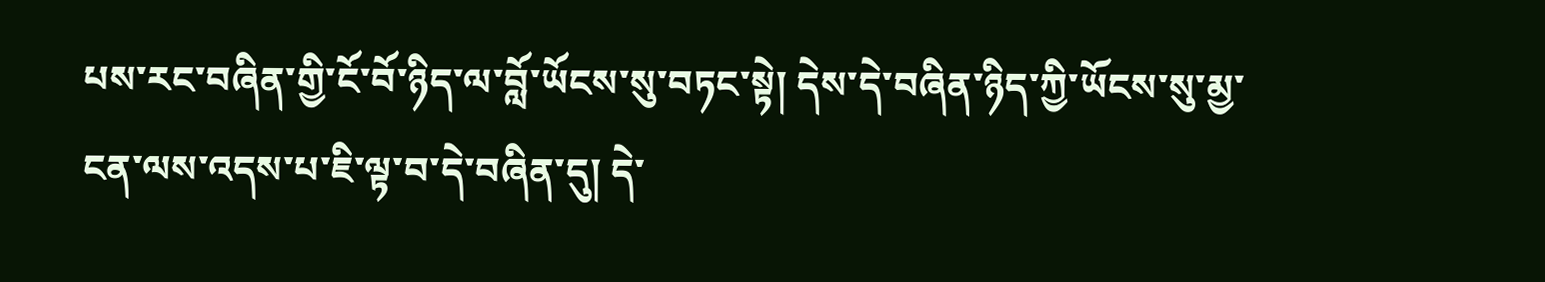པས་རང་བཞིན་གྱི་ངོ་བོ་ཉིད་ལ་བློ་ཡོངས་སུ་བཏང་སྟེ། དེས་དེ་བཞིན་ཉིད་ཀྱི་ཡོངས་སུ་མྱ་ངན་ལས་འདས་པ་ཇི་ལྟ་བ་དེ་བཞིན་དུ། དེ་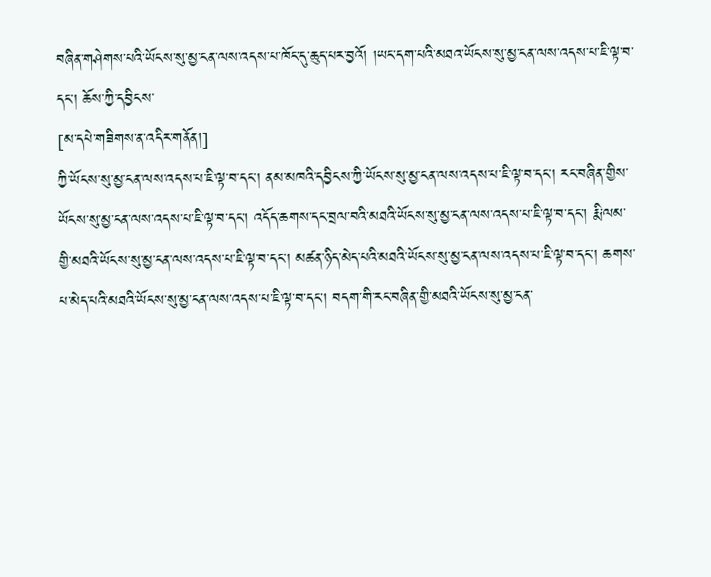བཞིན་གཤེགས་པའི་ཡོངས་སུ་མྱ་ངན་ལས་འདས་པ་ཁོང་དུ་ཆུད་པར་བྱའོ། །ཡང་དག་པའི་མཐའ་ཡོངས་སུ་མྱ་ངན་ལས་འདས་པ་ཇི་ལྟ་བ་དང་། ཆོས་ཀྱི་དབྱིངས་
[མ་དཔེ་གཟིགས་ན་འདིར་གནོན།]
ཀྱི་ཡོངས་སུ་མྱ་ངན་ལས་འདས་པ་ཇི་ལྟ་བ་དང་། ནམ་མཁའི་དབྱིངས་ཀྱི་ཡོངས་སུ་མྱ་ངན་ལས་འདས་པ་ཇི་ལྟ་བ་དང་། རང་བཞིན་གྱིས་ཡོངས་སུ་མྱ་ངན་ལས་འདས་པ་ཇི་ལྟ་བ་དང་། འདོད་ཆགས་དང་བྲལ་བའི་མཐའི་ཡོངས་སུ་མྱ་ངན་ལས་འདས་པ་ཇི་ལྟ་བ་དང་། རྨི་ལམ་གྱི་མཐའི་ཡོངས་སུ་མྱ་ངན་ལས་འདས་པ་ཇི་ལྟ་བ་དང་། མཚན་ཉིད་མེད་པའི་མཐའི་ཡོངས་སུ་མྱ་ངན་ལས་འདས་པ་ཇི་ལྟ་བ་དང་། ཆགས་པ་མེད་པའི་མཐའི་ཡོངས་སུ་མྱ་ངན་ལས་འདས་པ་ཇི་ལྟ་བ་དང་། བདག་གི་རང་བཞིན་གྱི་མཐའི་ཡོངས་སུ་མྱ་ངན་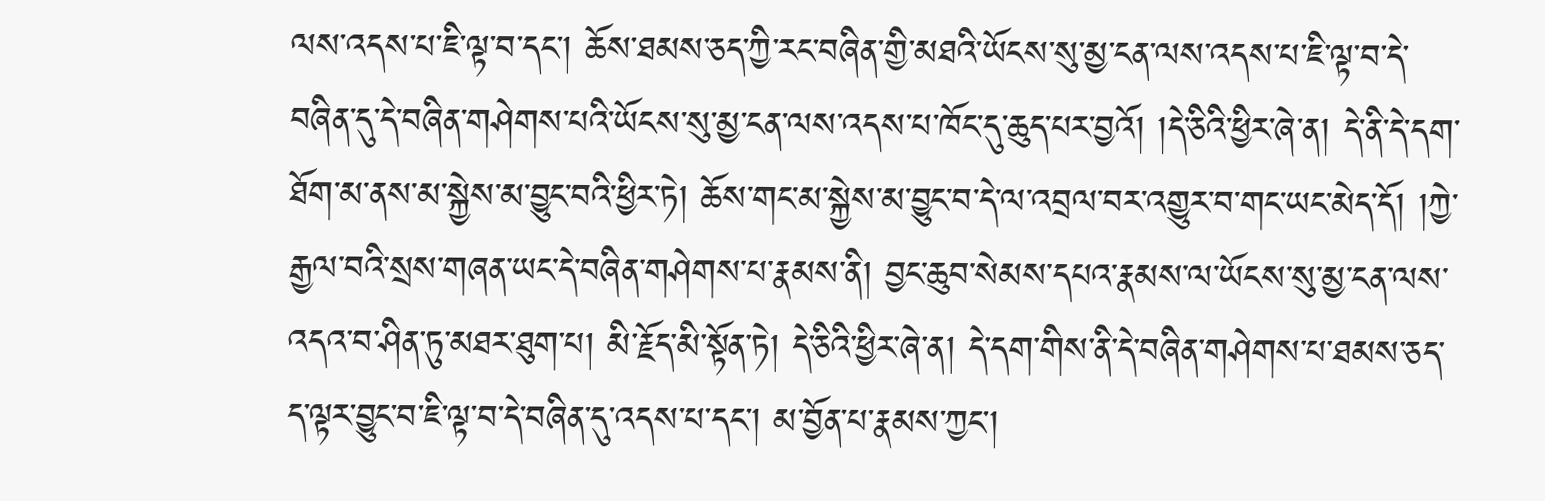ལས་འདས་པ་ཇི་ལྟ་བ་དང་། ཆོས་ཐམས་ཅད་ཀྱི་རང་བཞིན་གྱི་མཐའི་ཡོངས་སུ་མྱ་ངན་ལས་འདས་པ་ཇི་ལྟ་བ་དེ་བཞིན་དུ་དེ་བཞིན་གཤེགས་པའི་ཡོངས་སུ་མྱ་ངན་ལས་འདས་པ་ཁོང་དུ་ཆུད་པར་བྱའོ། །དེ་ཅིའི་ཕྱིར་ཞེ་ན། དེ་ནི་དེ་དག་ཐོག་མ་ནས་མ་སྐྱེས་མ་བྱུང་བའི་ཕྱིར་ཏེ། ཆོས་གང་མ་སྐྱེས་མ་བྱུང་བ་དེ་ལ་འབྲལ་བར་འགྱུར་བ་གང་ཡང་མེད་དོ། །ཀྱེ་རྒྱལ་བའི་སྲས་གཞན་ཡང་དེ་བཞིན་གཤེགས་པ་རྣམས་ནི། བྱང་ཆུབ་སེམས་དཔའ་རྣམས་ལ་ཡོངས་སུ་མྱ་ངན་ལས་འདའ་བ་ཤིན་ཏུ་མཐར་ཐུག་པ། མི་རྗོད་མི་སྟོན་ཏེ། དེ་ཅིའི་ཕྱིར་ཞེ་ན། དེ་དག་གིས་ནི་དེ་བཞིན་གཤེགས་པ་ཐམས་ཅད་ད་ལྟར་བྱུང་བ་ཇི་ལྟ་བ་དེ་བཞིན་དུ་འདས་པ་དང་། མ་བྱོན་པ་རྣམས་ཀྱང་།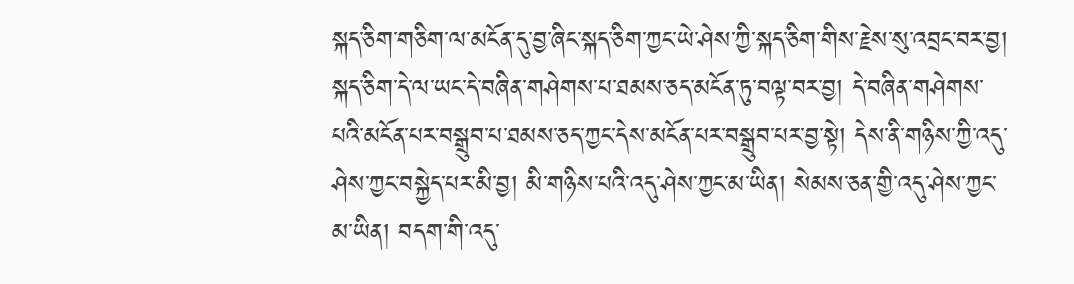སྐད་ཅིག་གཅིག་ལ་མངོན་དུ་བྱ་ཞིང་སྐད་ཅིག་ཀྱང་ཡེ་ཤེས་ཀྱི་སྐད་ཅིག་གིས་རྗེས་སུ་འབྲང་བར་བྱ། སྐད་ཅིག་དེ་ལ་ཡང་དེ་བཞིན་གཤེགས་པ་ཐམས་ཅད་མངོན་ཏུ་བལྟ་བར་བྱ། དེ་བཞིན་གཤེགས་པའི་མངོན་པར་བསྒྲུབ་པ་ཐམས་ཅད་ཀྱང་དེས་མངོན་པར་བསྒྲུབ་པར་བྱ་སྟེ། དེས་ནི་གཉིས་ཀྱི་འདུ་ཤེས་ཀྱང་བསྐྱེད་པར་མི་བྱ། མི་གཉིས་པའི་འདུ་ཤེས་ཀྱང་མ་ཡིན། སེམས་ཅན་གྱི་འདུ་ཤེས་ཀྱང་མ་ཡིན། བདག་གི་འདུ་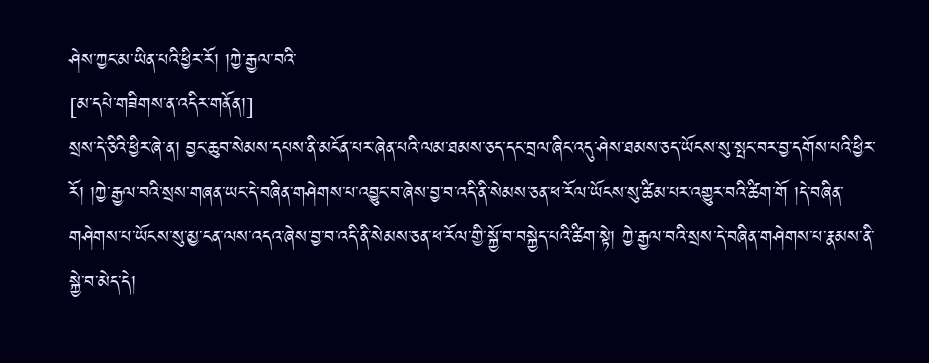ཤེས་ཀྱང་མ་ཡིན་པའི་ཕྱིར་རོ། །ཀྱེ་རྒྱལ་བའི་
[མ་དཔེ་གཟིགས་ན་འདིར་གནོན།]
སྲས་དེ་ཅིའི་ཕྱིར་ཞེ་ན། བྱང་ཆུབ་སེམས་དཔས་ནི་མངོན་པར་ཞེན་པའི་ལམ་ཐམས་ཅད་དང་བྲལ་ཞིང་འདུ་ཤེས་ཐམས་ཅད་ཡོངས་སུ་སྤང་བར་བྱ་དགོས་པའི་ཕྱིར་རོ། །ཀྱེ་རྒྱལ་བའི་སྲས་གཞན་ཡང་དེ་བཞིན་གཤེགས་པ་འབྱུང་བ་ཞེས་བྱ་བ་འདི་ནི་སེམས་ཅན་ཕ་རོལ་ཡོངས་སུ་ཚིམ་པར་འགྱུར་བའི་ཚིག་གོ །དེ་བཞིན་གཤེགས་པ་ཡོངས་སུ་མྱ་ངན་ལས་འདའ་ཞེས་བྱ་བ་འདི་ནི་སེམས་ཅན་ཕ་རོལ་གྱི་སྐྱོ་བ་བསྐྱེད་པའི་ཚིག་སྟེ། ཀྱེ་རྒྱལ་བའི་སྲས་དེ་བཞིན་གཤེགས་པ་རྣམས་ནི་སྐྱེ་བ་མེད་དེ།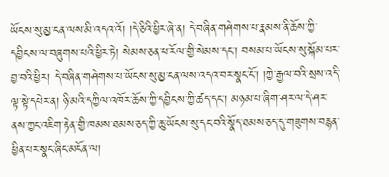ཡོངས་སུ་མྱ་ངན་ལས་མི་འདའ་འོ། །དེ་ཅིའི་ཕྱིར་ཞེ་ན། དེ་བཞིན་གཤེགས་པ་རྣམས་ནི་ཆོས་ཀྱི་དབྱིངས་ལ་བཞུགས་པའི་ཕྱིར་ཏེ། སེམས་ཅན་ཕ་རོལ་གྱི་སེམས་དང་། བསམ་པ་ཡོངས་སུ་སྐོམ་པར་བྱ་བའི་ཕྱིར། དེ་བཞིན་གཤེགས་པ་ཡོངས་སུ་མྱ་ངན་ལས་འདའ་བར་སྣང་ངོ་། །ཀྱེ་རྒྱལ་བའི་སྲས་འདི་ལྟ་སྟེ་དཔེར་ན། ཉི་མའི་དཀྱིལ་འཁོར་ཆོས་ཀྱི་དབྱིངས་ཀྱི་ཚད་དང་། མཉམ་པ་ཞིག་ཤར་ལ་དེ་ཤར་ནས་ཀྱང་འཇིག་རྟེན་གྱི་ཁམས་ཐམས་ཅད་ཀྱི་ཆུ་ཡོངས་སུ་དང་བའི་སྣོད་ཐམས་ཅད་དུ་གཟུགས་བརྙན་ཕྱིན་པར་སྣང་ཞིང་མངོན་ལ།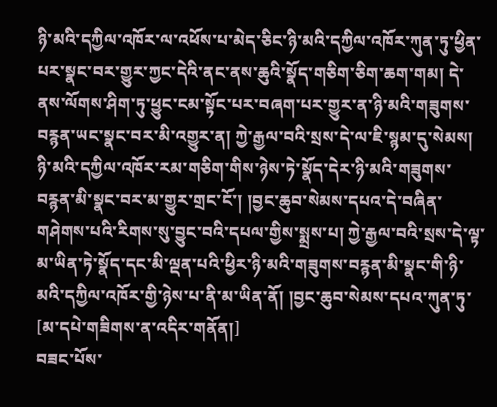ཉི་མའི་དཀྱིལ་འཁོར་ལ་འཕོས་པ་མེད་ཅིང་ཉི་མའི་དཀྱིལ་འཁོར་ཀུན་ཏུ་ཕྱིན་པར་སྣང་བར་གྱུར་ཀྱང་དེའི་ནང་ནས་ཆུའི་སྣོད་གཅིག་ཅིག་ཆག་གམ། དེ་ནས་ལོགས་ཤིག་ཏུ་ཕྱུང་ངམ་སྟོང་པར་བཞག་པར་གྱུར་ན་ཉི་མའི་གཟུགས་བརྙན་ཡང་སྣང་བར་མི་འགྱུར་ན། ཀྱེ་རྒྱལ་བའི་སྲས་དེ་ལ་ཇི་སྙམ་དུ་སེམས། ཉི་མའི་དཀྱིལ་འཁོར་རམ་གཅིག་གིས་ཉེས་ཏེ་སྣོད་དེར་ཉི་མའི་གཟུགས་བརྙན་མི་སྣང་བར་མ་གྱུར་གྲང་ངོ་། །བྱང་ཆུབ་སེམས་དཔའ་དེ་བཞིན་གཤེགས་པའི་རིགས་སུ་བྱུང་བའི་དཔལ་གྱིས་སྨྲས་པ། ཀྱེ་རྒྱལ་བའི་སྲས་དེ་ལྟ་མ་ཡིན་ཏེ་སྣོད་དང་མི་ལྡན་པའི་ཕྱིར་ཉི་མའི་གཟུགས་བརྙན་མི་སྣང་གི་ཉི་མའི་དཀྱིལ་འཁོར་གྱི་ཉེས་པ་ནི་མ་ཡིན་ནོ། །བྱང་ཆུབ་སེམས་དཔའ་ཀུན་ཏུ་
[མ་དཔེ་གཟིགས་ན་འདིར་གནོན།]
བཟང་པོས་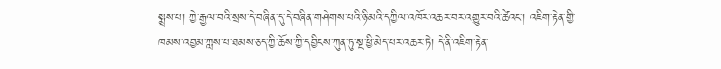སྨྲས་པ། ཀྱེ་རྒྱལ་བའི་སྲས་དེ་བཞིན་དུ་དེ་བཞིན་གཤེགས་པའི་ཉི་མའི་དཀྱིལ་འཁོར་འཆར་བར་འགྱུར་བའི་ཚེའང་། འཇིག་རྟེན་གྱི་ཁམས་འབྱམ་ཀླས་པ་ཐམས་ཅད་ཀྱི་ཆོས་ཀྱི་དབྱིངས་ཀུན་ཏུ་སྔ་ཕྱི་མེད་པར་འཆར་ཏེ། དེ་ནི་འཇིག་རྟེན་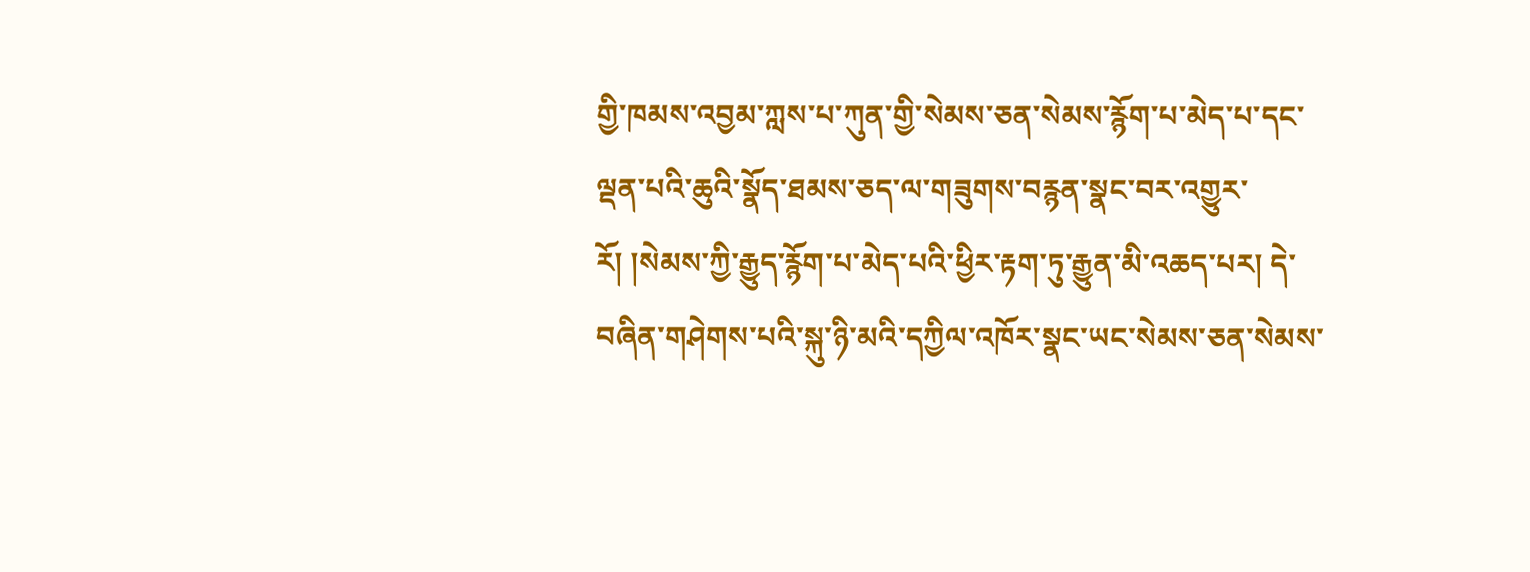གྱི་ཁམས་འབྱམ་ཀླས་པ་ཀུན་གྱི་སེམས་ཅན་སེམས་རྙོག་པ་མེད་པ་དང་ལྡན་པའི་ཆུའི་སྣོད་ཐམས་ཅད་ལ་གཟུགས་བརྙན་སྣང་བར་འགྱུར་རོ། །སེམས་ཀྱི་རྒྱུད་རྙོག་པ་མེད་པའི་ཕྱིར་རྟག་ཏུ་རྒྱུན་མི་འཆད་པར། དེ་བཞིན་གཤེགས་པའི་སྐུ་ཉི་མའི་དཀྱིལ་འཁོར་སྣང་ཡང་སེམས་ཅན་སེམས་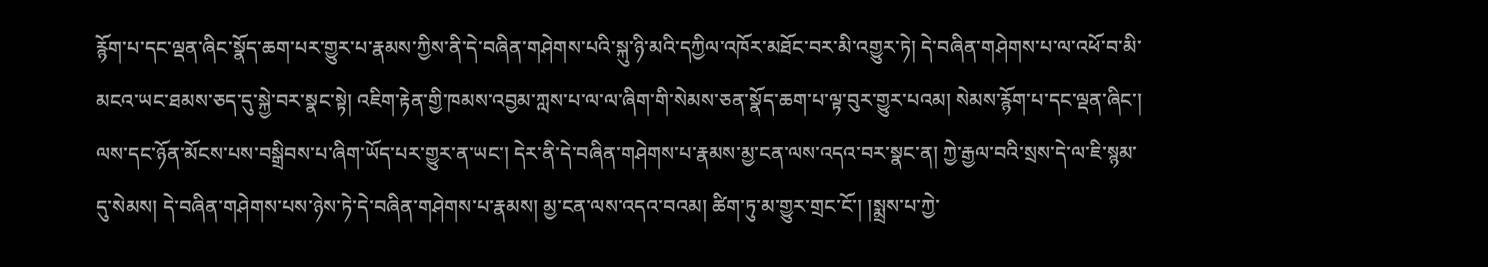རྙོག་པ་དང་ལྡན་ཞིང་སྣོད་ཆག་པར་གྱུར་པ་རྣམས་ཀྱིས་ནི་དེ་བཞིན་གཤེགས་པའི་སྐུ་ཉི་མའི་དཀྱིལ་འཁོར་མཐོང་བར་མི་འགྱུར་ཏེ། དེ་བཞིན་གཤེགས་པ་ལ་འཕོ་བ་མི་མངའ་ཡང་ཐམས་ཅད་དུ་སྐྱེ་བར་སྣང་སྟེ། འཇིག་རྟེན་གྱི་ཁམས་འབྱམ་ཀླས་པ་ལ་ལ་ཞིག་གི་སེམས་ཅན་སྣོད་ཆག་པ་ལྟ་བུར་གྱུར་པའམ། སེམས་རྙོག་པ་དང་ལྡན་ཞིང་། ལས་དང་ཉོན་མོངས་པས་བསྒྲིབས་པ་ཞིག་ཡོད་པར་གྱུར་ན་ཡང་། དེར་ནི་དེ་བཞིན་གཤེགས་པ་རྣམས་མྱ་ངན་ལས་འདའ་བར་སྣང་ན། ཀྱེ་རྒྱལ་བའི་སྲས་དེ་ལ་ཇི་སྙམ་དུ་སེམས། དེ་བཞིན་གཤེགས་པས་ཉེས་ཏེ་དེ་བཞིན་གཤེགས་པ་རྣམས། མྱ་ངན་ལས་འདའ་བའམ། ཚིག་ཏུ་མ་གྱུར་གྲང་ངོ་། །སྨྲས་པ་ཀྱེ་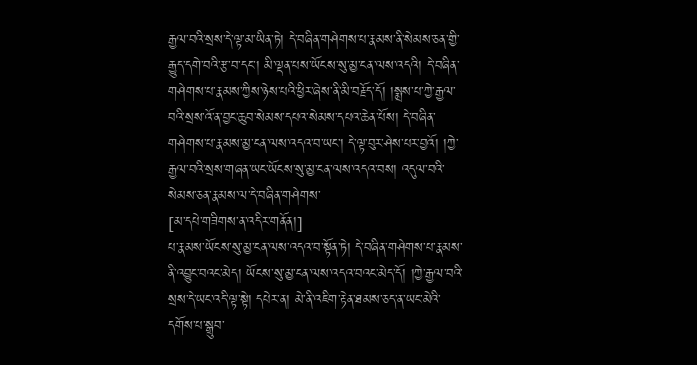རྒྱལ་བའི་སྲས་དེ་ལྟ་མ་ཡིན་ཏེ། དེ་བཞིན་གཤེགས་པ་རྣམས་ནི་སེམས་ཅན་གྱི་རྒྱུད་དགེ་བའི་རྩ་བ་དང་། མི་ལྡན་པས་ཡོངས་སུ་མྱ་ངན་ལས་འདའི། དེ་བཞིན་གཤེགས་པ་རྣམས་ཀྱིས་ཉེས་པའི་ཕྱིར་ཞེས་ནི་མི་བརྗོད་དོ། །སྨྲས་པ་ཀྱེ་རྒྱལ་བའི་སྲས་འོ་ན་བྱང་ཆུབ་སེམས་དཔའ་སེམས་དཔའ་ཆེན་པོས། དེ་བཞིན་གཤེགས་པ་རྣམས་མྱ་ངན་ལས་འདའ་བ་ཡང་། དེ་ལྟ་བུར་ཤེས་པར་བྱའོ། །ཀྱེ་རྒྱལ་བའི་སྲས་གཞན་ཡང་ཡོངས་སུ་མྱ་ངན་ལས་འདའ་བས། འདུལ་བའི་སེམས་ཅན་རྣམས་ལ་དེ་བཞིན་གཤེགས་
[མ་དཔེ་གཟིགས་ན་འདིར་གནོན།]
པ་རྣམས་ཡོངས་སུ་མྱ་ངན་ལས་འདའ་བ་སྟོན་ཏེ། དེ་བཞིན་གཤེགས་པ་རྣམས་ནི་འབྱུང་བའང་མེད། ཡོངས་སུ་མྱ་ངན་ལས་འདའ་བའང་མེད་དོ། །ཀྱེ་རྒྱལ་བའི་སྲས་དེ་ཡང་འདི་ལྟ་སྟེ། དཔེར་ན། མེ་ནི་འཇིག་རྟེན་ཐམས་ཅད་ན་ཡང་མེའི་དགོས་པ་སྒྲུབ་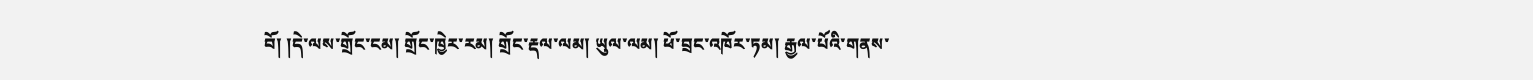བོ། །དེ་ལས་གྲོང་ངམ། གྲོང་ཁྱེར་རམ། གྲོང་རྡལ་ལམ། ཡུལ་ལམ། ཕོ་བྲང་འཁོར་ཏམ། རྒྱལ་པོའི་གནས་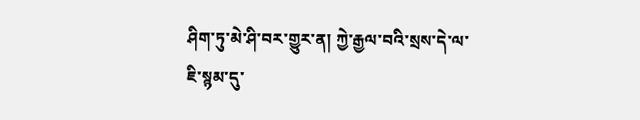ཤིག་ཏུ་མེ་ཤི་བར་གྱུར་ན། ཀྱེ་རྒྱལ་བའི་སྲས་དེ་ལ་ཇི་སྙམ་དུ་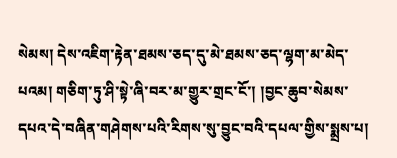སེམས། དེས་འཇིག་རྟེན་ཐམས་ཅད་དུ་མེ་ཐམས་ཅད་ལྷག་མ་མེད་པའམ། གཅིག་ཏུ་ཤི་སྟེ་ཞི་བར་མ་གྱུར་གྲང་ངོ་། །བྱང་ཆུབ་སེམས་དཔའ་དེ་བཞིན་གཤེགས་པའི་རིགས་སུ་བྱུང་བའི་དཔལ་གྱིས་སྨྲས་པ།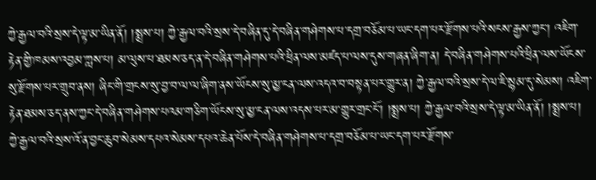ཀྱེ་རྒྱལ་བའི་སྲས་དེ་ལྟ་མ་ཡིན་ནོ། །སྨྲས་པ། ཀྱེ་རྒྱལ་བའི་སྲས་དེ་བཞིན་དུ་དེ་བཞིན་གཤེགས་པ་དགྲ་བཅོམ་པ་ཡང་དག་པར་རྫོགས་པའི་སངས་རྒྱས་ཀྱང་། འཇིག་རྟེན་གྱི་ཁམས་འབྱམ་ཀླས་པ། མ་ལུས་པ་ཐམས་ཅད་ན་དེ་བཞིན་གཤེགས་པའི་ཕྲིན་ལས་མཛད་པ་ལས་དུས་གཞན་ཞིག་ན། དེ་བཞིན་གཤེགས་པའི་ཕྲིན་ལས་ཡོངས་སུ་རྫོགས་པར་གྲུབ་ནས། ཞིང་གི་གྲངས་སུ་བྱ་བ་ལ་ལ་ཞིག་ནས་ཡོངས་སུ་མྱ་ངན་ལས་འདའ་བ་བསྟན་པར་གྱུར་ན། ཀྱེ་རྒྱལ་བའི་སྲས་དེ་ལ་ཇི་སྙམ་དུ་སེམས། འཇིག་རྟེན་ཐམས་ཅད་ནས་ཀྱང་དེ་བཞིན་གཤེགས་པའམ་གཅིག་ཡོངས་སུ་མྱ་ངན་ལས་འདས་པར་མ་གྱུར་གྲང་ངོ་། །སྨྲས་པ། ཀྱེ་རྒྱལ་བའི་སྲས་དེ་ལྟ་མ་ཡིན་ནོ། །སྨྲས་པ། ཀྱེ་རྒྱལ་བའི་སྲས་འོ་ན་བྱང་ཆུབ་སེམས་དཔའ་སེམས་དཔའ་ཆེན་པོས་དེ་བཞིན་གཤེགས་པ་དགྲ་བཅོམ་པ་ཡང་དག་པར་རྫོགས་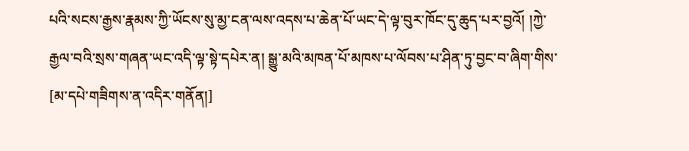པའི་སངས་རྒྱས་རྣམས་ཀྱི་ཡོངས་སུ་མྱ་ངན་ལས་འདས་པ་ཆེན་པོ་ཡང་དེ་ལྟ་བུར་ཁོང་དུ་ཆུད་པར་བྱའོ། །ཀྱེ་རྒྱལ་བའི་སྲས་གཞན་ཡང་འདི་ལྟ་སྟེ་དཔེར་ན། སྒྱུ་མའི་མཁན་པོ་མཁས་པ་ལོབས་པ་ཤིན་ཏུ་བྱང་བ་ཞིག་གིས་
[མ་དཔེ་གཟིགས་ན་འདིར་གནོན།]